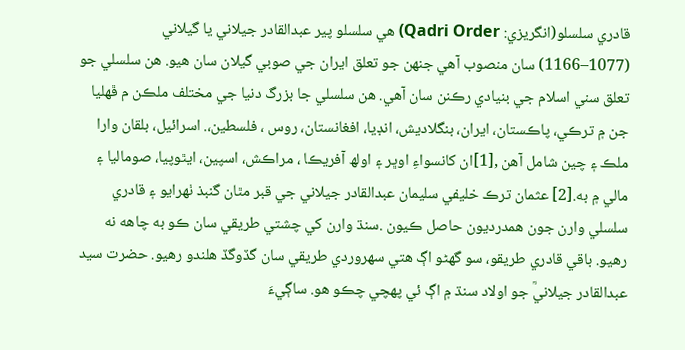قادري سلسلو(انگريزي: Qadri Order) ھي سلسلو پير عبدالقادر جيلاني يا گيلاني (1077–1166) سان منصوب آھي جنھن جو تعلق ايران جي صوبي گيلان سان ھيو. ھن سلسلي جو تعلق سني اسلام جي بنيادي رڪنن سان آهي. ھن سلسلي جا بزرگ دنيا جي مختلف ملڪن م ڦھليا جن ۾ ترڪي، پاڪستان، ايران، بنگلاديش، انڊيا، افغانستان، روس ، فلسطين،. اسرائيل، بلقان وارا ملڪ ۽ چين شامل آهن ,[1]ان کانسواءِ اوڀر ۽ اولھ آفريڪا ، مراڪش، اسپين، ايٿوپيا، صوماليا ۽ مالي ۾ به.[2] عثمان ترڪ خليفي سليمان عبدالقادر جيلاني جي قبر مٿان گنبذ ٺھرايو ۽ قادري سلسلي وارن جون ھمدرديون حاصل ڪيون .سنڌ وارن کي چشتي طريقي سان ڪو به چاهه نه رهيو. باقي قادري طريقو، سو گهڻو اڳ هتي سهروردي طريقي سان گڏوگڏ هلندو رهيو. حضرت سيد عبدالقادر جيلانيؒ جو اولاد سنڌ ۾ اڳ ئي پهچي چڪو هو. ساڳيءَ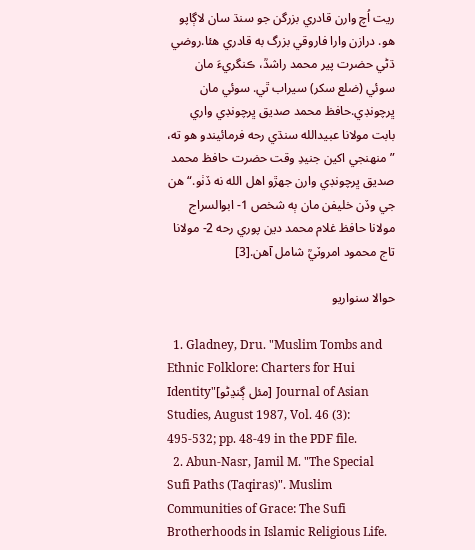ريت اُچ وارن قادري بزرگن جو سنڌ سان لاڳاپو هو. درازن وارا فاروقي بزرگ به قادري هئا.روضي ڌڻي حضرت پير محمد راشدؒ، ڪنگريءَ مان سوئي (ضلع سکر) سيراب ٿي. سوئي مان ڀرچونڊي.حافظ محمد صديق ڀرچونڊي واري بابت مولانا عبيدالله سنڌي رحه فرمائيندو هو ته، ”منهنجي اکين جنيدِ وقت حضرت حافظ محمد صديق ڀرچونڊي وارن جهڙو اهل الله نه ڏٺو.“ هن جي وڏن خليفن مان ٻه شخص 1- ابوالسراج مولانا حافظ غلام محمد دين پوري رحه 2- مولانا تاج محمود امروٽيؒ شامل آهن.[3]

حوالا سنواريو

  1. Gladney, Dru. "Muslim Tombs and Ethnic Folklore: Charters for Hui Identity"[مئل ڳنڍڻو] Journal of Asian Studies, August 1987, Vol. 46 (3): 495-532; pp. 48-49 in the PDF file.
  2. Abun-Nasr, Jamil M. "The Special Sufi Paths (Taqiras)". Muslim Communities of Grace: The Sufi Brotherhoods in Islamic Religious Life.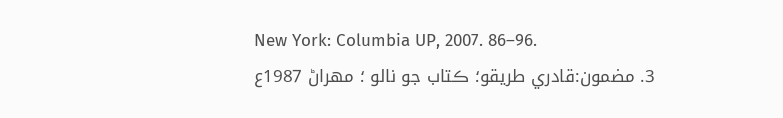New York: Columbia UP, 2007. 86–96.
  3. مضمون:قادري طريقو؛ ڪتاب جو نالو ؛ مهراڻ 1987ع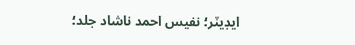ايڊيٽر؛ نفيس احمد ناشاد جلد؛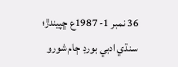36 نمبر 1- 1987ع ڇپيندڙ؛ سنڌي ادبي بورڊ ڄام شورو